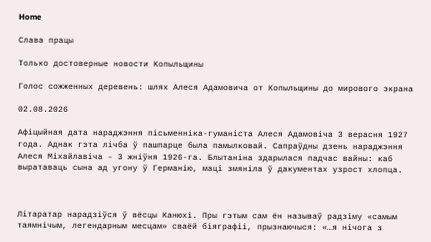Home

Слава працы

Только достоверные новости Копыльщины

Голос сожженных деревень: шлях Алеся Адамовича от Копыльщины до мирового экрана

02.08.2026

Афіцыйная дата нараджэння пісьменніка-гуманіста Алеся Адамовіча 3 верасня 1927 года. Аднак гэта лічба ў пашпарце была памылковай. Сапраўдны дзень нараджэння Алеся Міхайлавіча – 3 жніўня 1926-га. Блытаніна здарылася падчас вайны: каб выратаваць сына ад угону ў Германію, маці змяніла ў дакументах узрост хлопца.



Літаратар нарадзіўся ў вёсцы Канюхі. Пры гэтым сам ён называў радзіму «самым таямнічым, легендарным месцам» сваёй біяграфіі, прызнаючыся: «…я нічога з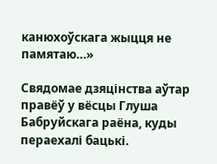канюхоўскага жыцця не памятаю…»

Свядомае дзяцінства аўтар правёў у вёсцы Глуша Бабруйскага раёна, куды пераехалі бацькі.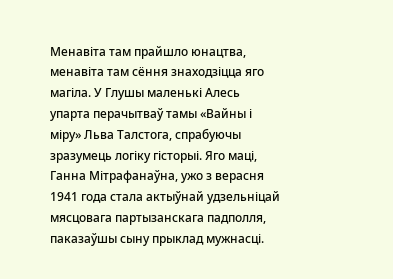Менавіта там прайшло юнацтва, менавіта там сёння знаходзіцца яго магіла. У Глушы маленькі Алесь упарта перачытваў тамы «Вайны і міру» Льва Талстога, спрабуючы зразумець логіку гісторыі. Яго маці, Ганна Мітрафанаўна, ужо з верасня 1941 года стала актыўнай удзельніцай мясцовага партызанскага падполля, паказаўшы сыну прыклад мужнасці.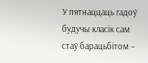У пятнаццаць гадоў будучы класік сам стаў барацьбітом –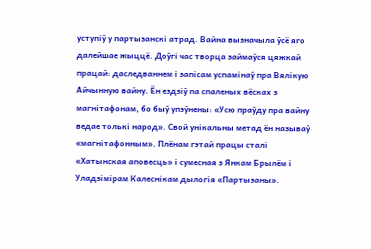уступіў у партызанскі атрад. Вайна вызначыла ўсё яго далейшае жыццё. Доўгі час творца займаўся цяжкай працай: даследваннем і запісам успамінаў пра Вялікую Айчынную вайну. Ён ездзіў па спаленых вёсках з магнітафонам, бо быў упэўнены: «Усю праўду пра вайну ведае толькі народ». Свой унікальны метад ён называў «магнітафонным». Плёнам гэтай працы сталі «Хатынская аповесць» і сумесная з Янкам Брылём і Уладзімірам Калеснікам дылогія «Партызаны».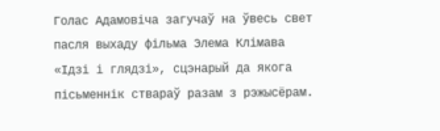Голас Адамовіча загучаў на ўвесь свет пасля выхаду фільма Элема Клімава «Ідзі і глядзі», сцэнарый да якога пісьменнік ствараў разам з рэжысёрам.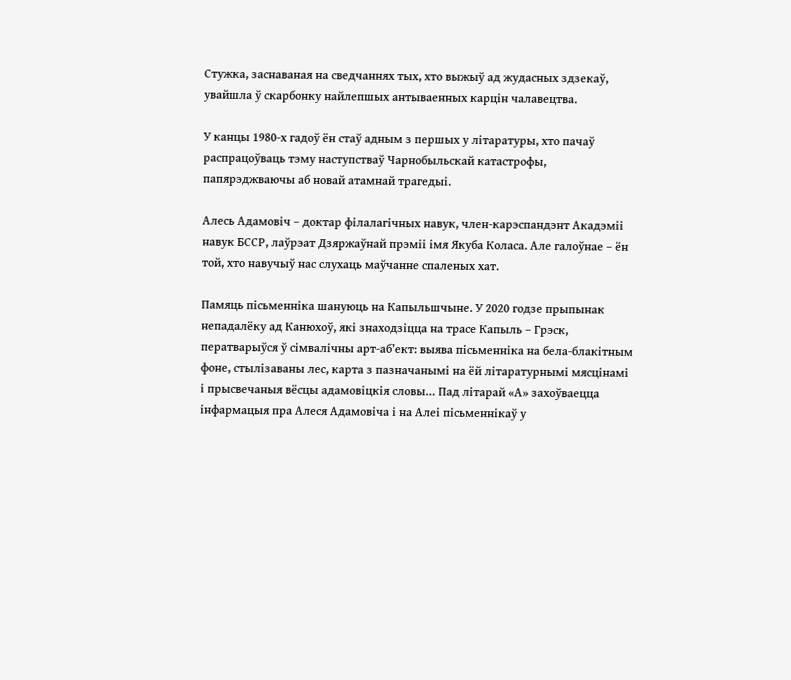Стужка, заснаваная на сведчаннях тых, хто выжыў ад жудасных здзекаў, увайшла ў скарбонку найлепшых антываенных карцін чалавецтва.

У канцы 1980-х гадоў ён стаў адным з першых у літаратуры, хто пачаў распрацоўваць тэму наступстваў Чарнобыльскай катастрофы, папярэджваючы аб новай атамнай трагедыі.

Алесь Адамовіч – доктар філалагічных навук, член-карэспандэнт Акадэміі навук БССР, лаўрэат Дзяржаўнай прэміі імя Якуба Коласа. Але галоўнае – ён той, хто навучыў нас слухаць маўчанне спаленых хат.

Памяць пісьменніка шануюць на Капыльшчыне. У 2020 годзе прыпынак непадалёку ад Канюхоў, які знаходзіцца на трасе Капыль – Грэск, ператварыўся ў сімвалічны арт-аб’ект: выява пісьменніка на бела-блакітным фоне, стылізаваны лес, карта з пазначанымі на ёй літаратурнымі мясцінамі і прысвечаныя вёсцы адамовіцкія словы… Пад літарай «А» захоўваецца інфармацыя пра Алеся Адамовіча і на Алеі пісьменнікаў у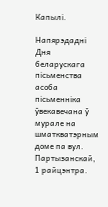Капылі.

Напярэдадні Дня беларускага пісьменства асоба пісьменніка ўвекавечана ў мурале на шматкватэрным доме па вул. Партызанскай, 1 райцэнтра.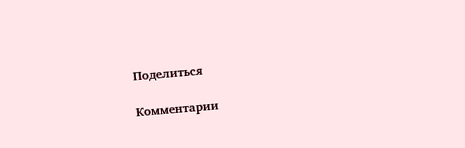Поделиться

Комментарии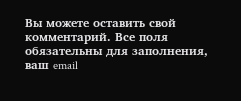Вы можете оставить свой комментарий. Все поля обязательны для заполнения, ваш email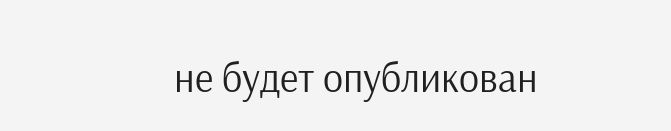не будет опубликован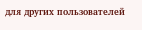для других пользователей